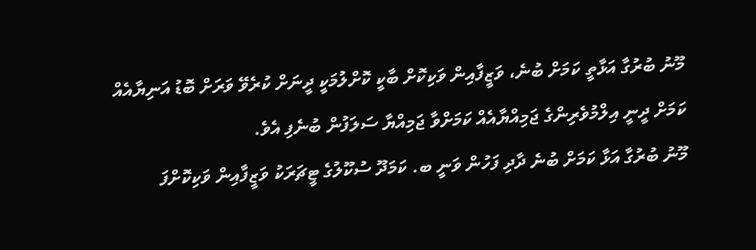މޫނު ބުރުގާ އަޅާތީ ކަމަށް ބުނެ، ވަޒީފާއިން ވަކިކޮށް ބާކީ ކޮށްލުމަކީ ދީނަށް ކުރެވޭ ވަރަށް ބޮޑު އަނިޔާއެއް ކަމަށް ދީނީ އިލްމުވެރިންގެ ޖަމިއްޔާއެއް ކަމަށްވާ ޖަމިއްޔާ ސަލަފުން ބުނެފި އެވެ.
މޫނު ބުރުގާ އަޅާ ކަމަށް ބުނެ ދާދި ފަހުން ވަނީ ބ. ކަމަދޫ ސުކޫލުގެ ޓީޗަރަކު ވަޒީފާއިން ވަކިކޮށްފަ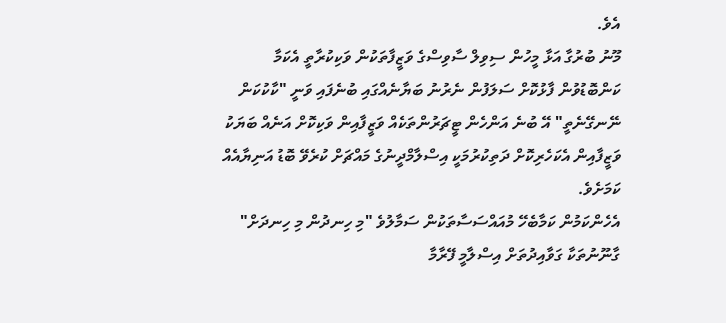އެވެ.
މޫނު ބުރުގާ އަޅާ މީހުން ސިވިލް ސާވިސްގެ ވަޒީފާތަކުން ވަކިކުރާތީ އެކަމާ ކަންބޮޑުވުން ފާޅުކޮށް ސަލަފުން ނެރުނު ބަޔާނެއްގައި ބުނެފައި ވަނީ "ކާކުކަން ނޭނގޭނެތީ" އޭ ބުނެ އަންހެން ޓީޗަރުންތަކެއް ވަޒީފާއިން ވަކިކޮށް އަނެއް ބަޔަކު ވަޒީފާއިން އެކަހެރިކޮށް ދަތިކުރުމަކީ އިސްލާމްދީނުގެ މައްޗަށް ކުރެވޭ ބޮޑު އަނިޔާއެއް ކަމަށެވެ.
އެހެންކަމުން ކަމާބެހޭ މުއައްސަސާތަކުން ސަމާލުވެ "މި ހިނދުން މި ހިނދަށް" ގާނޫނުތަކާ ގަވާއިދުތަށް އިސްލާމީ ފޭރާމާ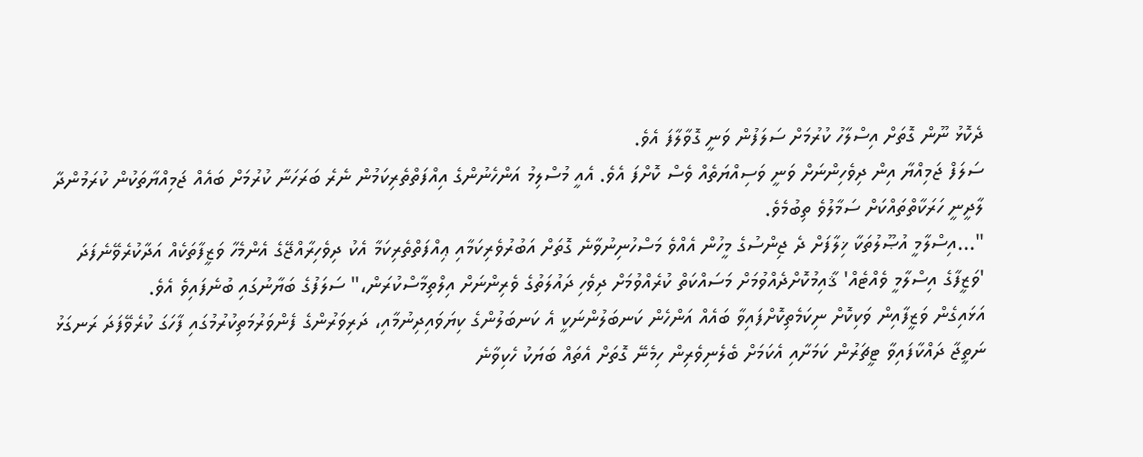ދެކޮޅު ނޫން ގޮތަށް އިސްލާހު ކުރުމަށް ސަލަފުން ވަނީ ގޮވާލާފަ އެވެ.
ސަލަފް ޖަމިއްޔާ އިން ދިވެހިންނަށް ވަނީ ވަސިއްޔަތެއް ވެސް ކޮށްފަ އެވެ. އެއީ މުސްލިމު އަންހެނުންގެ އިއްފަތްތެރިކަމުން ނެރެ ބަރަހަނާ ކުރުމަށް ބައެއް ޖަމިއްޔާތަކުން ކުރަމުންދާ ލާދީނީ ހަރަކާތްތައްކަށް ސަމާލުވެ ތިބުމެވެ.
"...އިސްލާމީ އުޞޫލުތަކާ ޚިލާފަށް ދެ ޖިންސުގެ މީހުން އެއްވެ މަސްހުނިނުވާނެ ގޮތަށް އަބުރުވެރިކަމާއި ޢިއްފަތްތެރިކަމާ އެކު ދިވެހިރާއްޖޭގެ އެންމެހާ ވަޒީފާތަކެއް އަދާކުރެވޭނެފަދަ 'ވަޒީފާގެ އިސްލާމީ ވެއްޓެއް' ޤާއިމުކޮށްދެއްވުމަށް މަސައްކަތް ކުރެއްވުމަށް ދިވެހި ދައުލަތުގެ ވެރިންނަށް އިލްތިމާސްކުރަން،" ސަލަފުގެ ބަޔާނުގައި ބުނެފައިވެ އެވެ.
އަޅައިގެން ވަޒީފާއިން ވަކިކޮށް ނިކަމެތިކޮށްފައިވާ ބައެއް އަންހެން ކަނބަލުންނަކީ އެ ކަނބަލުންގެ ކިޔަވައިދިނުމާއި، ދަރިވަރުންގެ ފެންވަރުމަތިކުރުމުގައި ފާހަގަ ކުރެވޭފަދަ ރަނގަޅު ނަތީޖާ ދައްކާފައިވާ ޓީޗަރުން ކަމަށާއި އެކަމަށް ބެލެނިވެރިން ހިމެނޭ ގޮތަށް އެތައް ބަޔަކު ހެކިވާނެ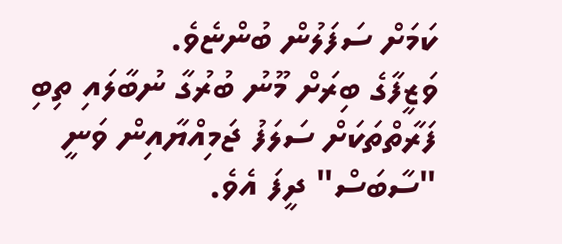ކަމަށް ސަފަލުން ބުންޏެވެ.
ވަޒީފާގެ ބިރަށް މޫނު ބުރުގާ ނުބާލައި ތިބި ފަރާތްތަކަށް ސަލަފު ޖަމިއްޔާއިން ވަނީ "ސާބަސް" ދީފަ އެވެ.